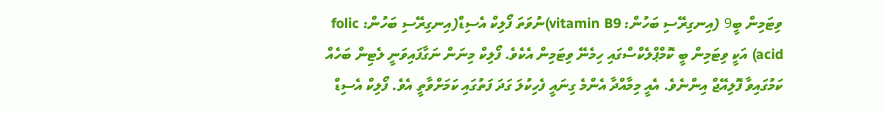ވިޓަމިން ބީ9 (އިނގިރޭސި ބަހުން: vitamin B9)ނުވަތަ ފޯލިކް އެސިޑް(އިނގިރޭސި ބަހުން: folic acid) އަކީ ވިޓަމިން ބީ ކޮމްޕްލެކްސްގައި ހިމެނޭ ވިޓަމިން އެކެވެ. ފޯލިކް މިނަން ނަގާފައިވަނީ ލެޓިން ބަހެއް ކަމުގައިވާ ފޮލިއޭޖް އިންނެވެ. އެއީ މިމާއްދާ އެންމެ ގިނައީ ފެހިކުލަ ގަދަ ފަތުގައި ކަމަށްވާތީ އެވެ. ފޯލިކް އެސިޑް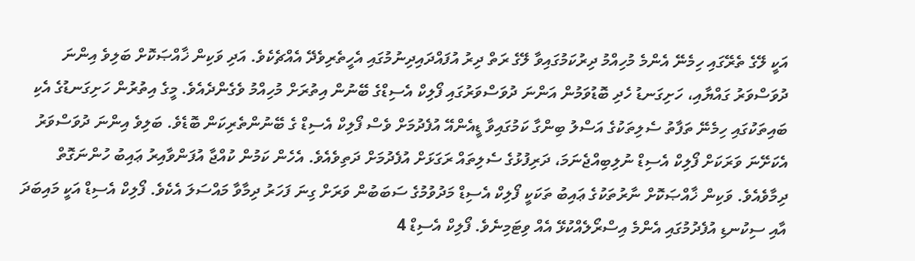އަކީ ލޭގެ ތެރޭގައި ހިމެނޭ އެންމެ މުހިއްމު ދިރުކަމުގައިވާ ލޭގެ ރަތް ދިރު އުފައްދައިދިނުމުގައި އެހީތެރިވެދޭ އެއްޗެކެވެ. އަދި ވަކިން ޚާއްޞަކޮށް ބަލިވެ އިންނަ ދުވަސްވަރު ގައްޔާއި، ހަށިގަނޑު ހެދި ބޮޑުވަމުން އަންނަ ދުވަސްވަރުގައި ފޯލިކް އެސިޑްގެ ބޭނުން އިތުރަށް މުހިއްމު ވެގެންދެއެވެ. މީގެ އިތުރުން ހަށިގަނޑުގެ އެކި ބައިތަކުގައި ހިމެނޭ ތަފާތު ސެލިތަކުގެ އަސްލު ބިންގާ ކަމުގައިވާ ޑީއެންއޭ އުފެދުމަށް ވެސް ފޯލިކް އެސިޑް ގެ ބޭނުންތެރިކަން ބޮޑެވެ. ބަލިވެ އިންނަ ދުވަސްވަރު އެކަށޭނަ ވަރަކަށް ފޯލިކް އެސިޑް ނުލިބިއްޖެނަމަ، ދަރިފުޅުގެ ސެލިތައް ރަގަޅަށް އުފެދުމަށް ދަތިވެއެވެ. އެހެން ކަމުން ކުއްޖާ އުފަންވާއިރު ޢައިބު ހުންނަގޮތް ދިމާވެއެވެ. ވަކިން ޚާއްޞަކޮށް ނާރުތަކުގެ ޢައިބު ތަކަކީ ފޯލިކް އެސިޑް މަދުވުމުގެ ސަބަބުން ވަރަށް ގިނަ ފަހަރު ދިމާވާ މައްސަލަ އެކެވެ. ފޯލިކް އެސިޑް އަކީ މައިބަދަ އާއި ސިކުނޑި އުފެދުމުގައި އެންމެ އިސްރޯލެއްކުޅޭ އެއް ވިޓަމިނެވެ. ފޯލިކް އެސިޑް 4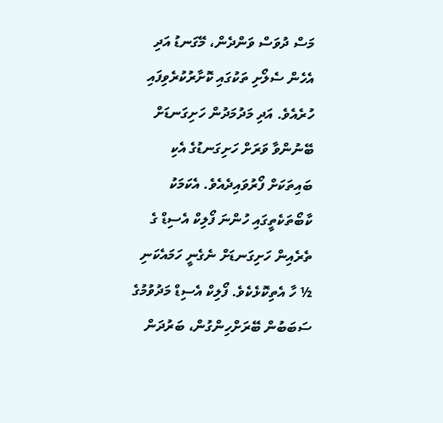މަސް ދުވަސް ވަންދެން، މޭގަނޑު އަދި އެހެން ސެލޯށި ތަކުގައި ކޮށާރުކުރެވިފައި ހުރެއެވެ. އަދި މަދުމަދުން ހަށިގަނޑަށް ބޭނުންވާ ވަރަށް ހަށިގަނޑުގެ އެކި ބައިތަކަށް ފޯރުވައިދެއެވެ. އެކަމަކު ކާބޯތަކެތީގައި ހުންނަ ފޯލިކް އެސިޑް ގެ ތެރެއިން ހަށިގަނޑަށް ނެގެނީ ހަމައެކަނި ½ ހާ އެތިކޮޅެކެވެ. ފޯލިކް އެސިޑް މަދުވުމުގެ ސަބަބުން ބޭރަށްހިންގުން، ބަރުދަން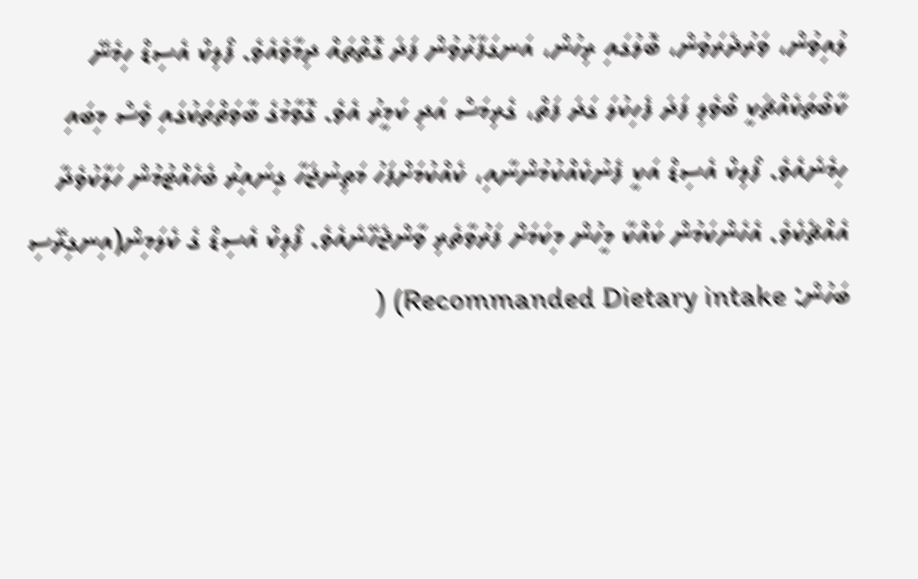ލުއިވުން، ވަރުދެރަވުން، ބޮލުގައި ރިހުން، އަނގަފާރުވުން ފަދަ ގޮތްތައް ދިމާވެއެވެ. ފޯލިކް އެސިޑް ހިމެނޭ ކާބޯތަކެއްޗަކީ ބޯވެލި ފަދަ ފެހިކުލަ ގަދަ ފަތް، ގެރިމަސް އަދި ކަމީރު އެވެ. ގޮވާމުގެ ބާވަތްތަކުގައި ވެސް މިބައި ހިމެނެއެވެ. ފޯލިކް އެސިޑް އަކީ ފެނުކެއްކުމުންނާއި، ކެއްކުމަށްފަހު މަތިނުޖަހާ ގިނައިރު ބެހެއްޓުމުން ހަލާކުވެދާ އެއްޗެކެވެ. އެހެންކަމުން ކައްކާ މީހުން މިކަމަށް ފަރުވާތެރި ވާންޖެހޭނެއެވެ. ފޯލިކް އެސިޑް ގެ ކެލަމިން(އިނގިރޭސި ބަހުން: Recommanded Dietary intake) (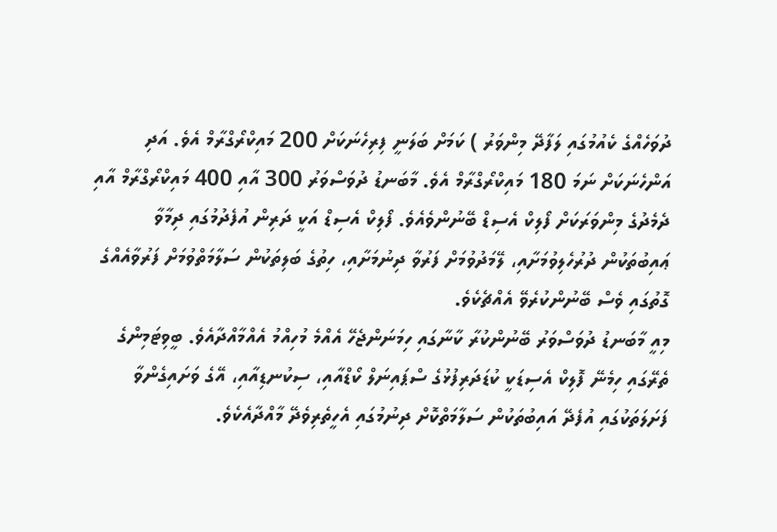ދުވަހެއްގެ ކެއުމުގައި ލަފާދޭ މިންވަރު ) ކަމަށް ބަލަނީ ފިރިހެނަކަށް 200 މައިކްރޯގްރާމް އެވެ. އަދި އަންހެނަކަށް ނަމަ 180 މައިކްރޯގްރާމް އެވެ. މާބަނޑު ދުވަސްވަރު 300 އާއި 400 މައިކްރޯގްރާމް އާއި ދެމެދުގެ މިންވަރަކަށް ފޯލިކް އެސިޑް ބޭނުންވެއެވެ. ފޯލިކް އެސިޑް އަކީ ދަރިން އުފެދުމުގައި ދިމާވާ ޢައިބުތަކުން ދުރުހެލިވުމަށާއި، ލޭމަދުވުމަށް ފަރުވާ ދިނުމަށާއި، ހިތުގެ ބަލިތަކުން ސަލާމަތްވުމަށް ފަރުވާއެއްގެ ގޮތުގައި ވެސް ބޭނުންކުރެވޭ އެއްޗެކެވެ.
މިއީ މާބަނޑު ދުވަސްވަރު ބޭނުންކުރާ ކާނާގައި ހިމަނަންޖެހޭ އެއްމެ މުހިއްމު އެއްމާއްދާއެވެ. ބީވިޓަމިންގެ ތެރޭގައި ހިމެނޭ ފޮލިކް އެސިޑަކީ ކުޑަދަރިފުޅުގެ ސްޕައިނަލް ކޯޑްއާއި، ސިކުނޑިއާއި، އޭގެ ވަށައިގެންވާ ފަށަލަތަކުގައި އުފެދޭ އައިބުތަކުން ސަލާމަތްކޮށް ދިނުމުގައި އެހީތެރިވެދޭ މާއްދާއެކެވެ.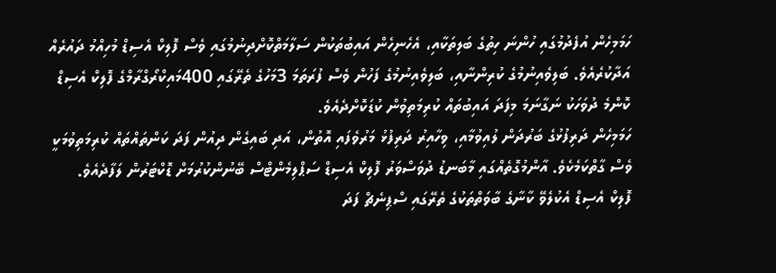ހަމަމިހެން އުފެދުމުގައި ހުންނަ ހިތުގެ ބަލިތަކާއި، އެހެނިހެން އައިބުތަކުން ސަލާމަތްކޮށްދިނުމުގައި ވެސް ފޮލިކް އެސިޑް މުހިއްމު ދައުރެއް އަދާކުރެއެވެ. ބަލިވެއިނުމުގެ ކުރިންނާއި، ބަލިވެއިނުމުގެ ފަހުން ވެސް ފުރަތަމަ 3މަހުގެ ތެރޭގައި 400މައިކްރޯގްރާމްގެ ފޮލިކް އެސިޑް ކޮންމެ ދުވަހަކު ނަގާނަމަ މިފަދަ އައިބުތައް ކުރިމަތިވުން ކުޑަކޮށްދެއެވެ.
ހަމަމިހެން ދަރިފުޅުގެ ބަރުދަން ލުއިވުމާއި، ވިހާއިރު ދަރިފުޅު މަރުވެފައި އޮތުން، އަދި ބައިގެން ދިއުން ފަދަ ކަންތައްތައް ކުރިމަތިވުމަކީ ވެސް ގާތްކަމެކެވެ. އާންމުގޮތެއްގައި މާބަނޑު ދުވަސްވަރު ފޮލިކް އެސިޑް ސަޕްލިމެންޓްސް ބޭނުންކުރުމަށް ޑޮކްޓަރުން ލަފާދެއެވެ.
ފޮލިކް އެސިޑް އެކުލެވޭ ކާނާގެ ބާވަތްތަކުގެ ތެރޭގައި ސްޕިނެޗް ފަދަ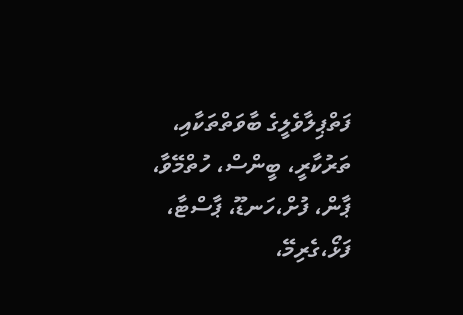ފަތްޕިލާވެލީގެ ބާވަތްތަކާއި، ތަރުކާރީ، ބީންސް، ހުތްމޭވާ، ޕާން، ފުށް،ހަނޑޫ، ޕާސްޓާ، ފަޅޯ،ގެރިމޭ،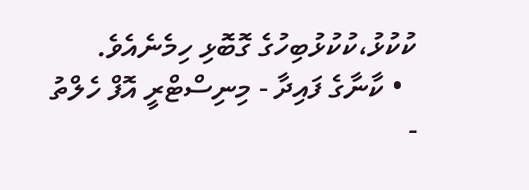ކުކުޅު،ކުކުޅުބިހުގެ ގޮބޮޅި ހިމެނެއެވެ.
  • ކާނާގެ ފައިދާ - މިނިސްޓްރީ އޮފް ހެލްތު -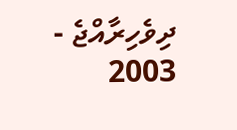ދިވެހިރާއްޖެ - 2003